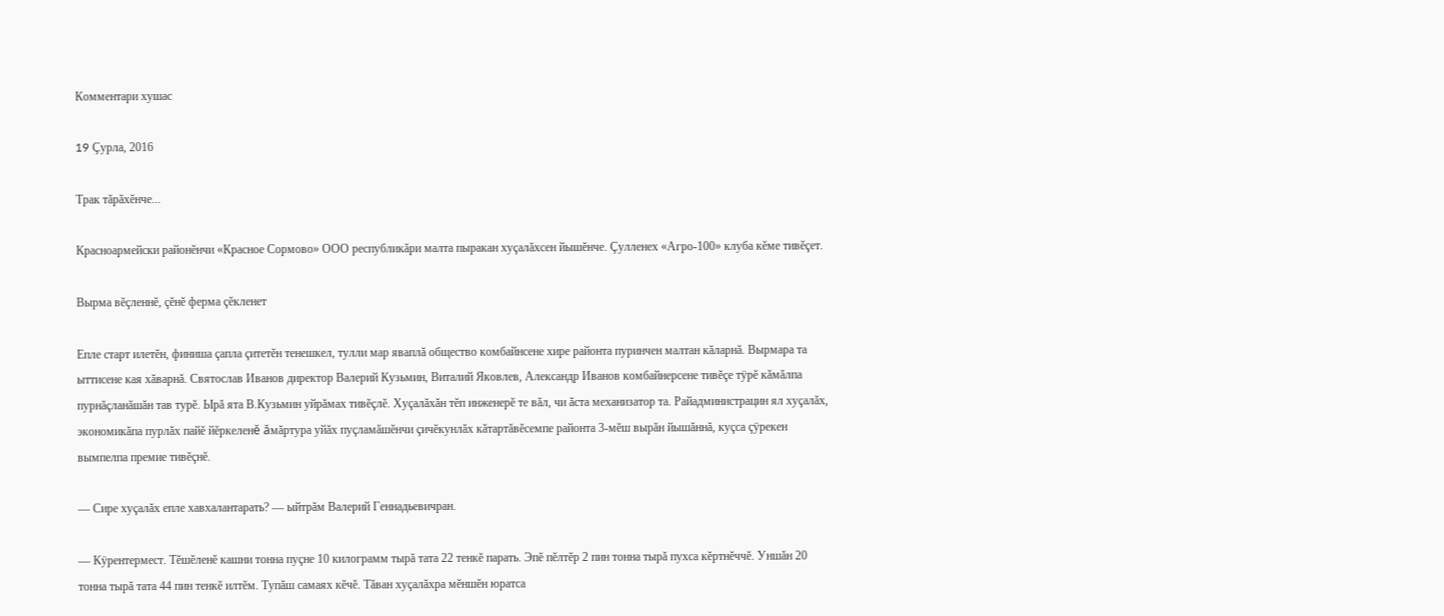Комментари хушас

19 Çурла, 2016

Трак тăрăхĕнче...

Красноармейски районĕнчи «Красное Сормово» ООО республикăри малта пыракан хуçалăхсен йышĕнче. Çулленех «Агро-100» клуба кĕме тивĕçет.

Вырма вĕçленнĕ, çĕнĕ ферма çĕкленет

Епле старт илетĕн, финиша çапла çитетĕн тенешкел, тулли мар яваплă общество комбайнсене хире районта пуринчен малтан кăларнă. Вырмара та ыттисене кая хăварнă. Святослав Иванов директор Валерий Кузьмин, Виталий Яковлев, Александр Иванов комбайнерсене тивĕçе тÿрĕ кăмăлпа пурнăçланăшăн тав турĕ. Ырă ята В.Кузьмин уйрăмах тивĕçлĕ. Хуçалăхăн тĕп инженерĕ те вăл, чи ăста механизатор та. Райадминистрацин ял хуçалăх, экономикăпа пурлăх пайĕ йĕркеленĕ ăмăртура уйăх пуçламăшĕнчи çичĕкунлăх кăтартăвĕсемпе районта 3-мĕш вырăн йышăннă, куçса çÿрекен вымпелпа премие тивĕçнĕ.

— Сире хуçалăх епле хавхалантарать? — ыйтрăм Валерий Геннадьевичран.

— Кÿрентермест. Тĕшĕленĕ кашни тонна пуçне 10 килограмм тырă тата 22 тенкĕ парать. Эпĕ пĕлтĕр 2 пин тонна тырă пухса кĕртнĕччĕ. Уншăн 20 тонна тырă тата 44 пин тенкĕ илтĕм. Тупăш самаях кĕчĕ. Тăван хуçалăхра мĕншĕн юратса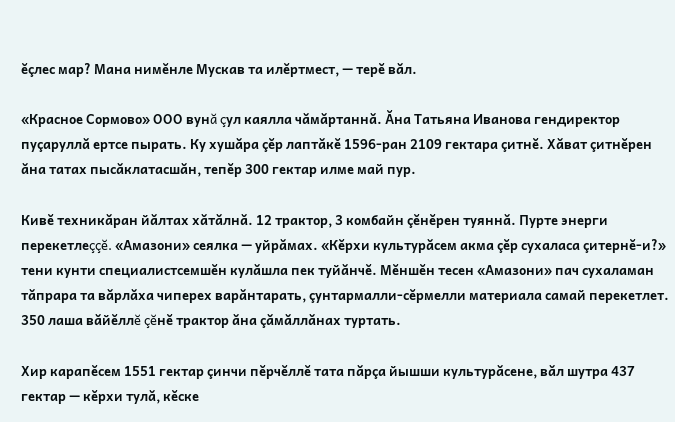ĕçлес мар? Мана нимĕнле Мускав та илĕртмест, — терĕ вăл.

«Красное Сормово» ООО вунă çул каялла чăмăртаннă. Ăна Татьяна Иванова гендиректор пуçаруллă ертсе пырать. Ку хушăра çĕр лаптăкĕ 1596-ран 2109 гектара çитнĕ. Хăват çитнĕрен ăна татах пысăклатасшăн, тепĕр 300 гектар илме май пур.

Кивĕ техникăран йăлтах хăтăлнă. 12 трактор, 3 комбайн çĕнĕрен туяннă. Пурте энерги перекетлеççĕ. «Амазони» сеялка — уйрăмах. «Кĕрхи культурăсем акма çĕр сухаласа çитернĕ-и?» тени кунти специалистсемшĕн кулăшла пек туйăнчĕ. Мĕншĕн тесен «Амазони» пач сухаламан тăпрара та вăрлăха чиперех варăнтарать, çунтармалли-сĕрмелли материала самай перекетлет. 350 лаша вăйĕллĕ çĕнĕ трактор ăна çăмăллăнах туртать.

Хир карапĕсем 1551 гектар çинчи пĕрчĕллĕ тата пăрçа йышши культурăсене, вăл шутра 437 гектар — кĕрхи тулă, кĕске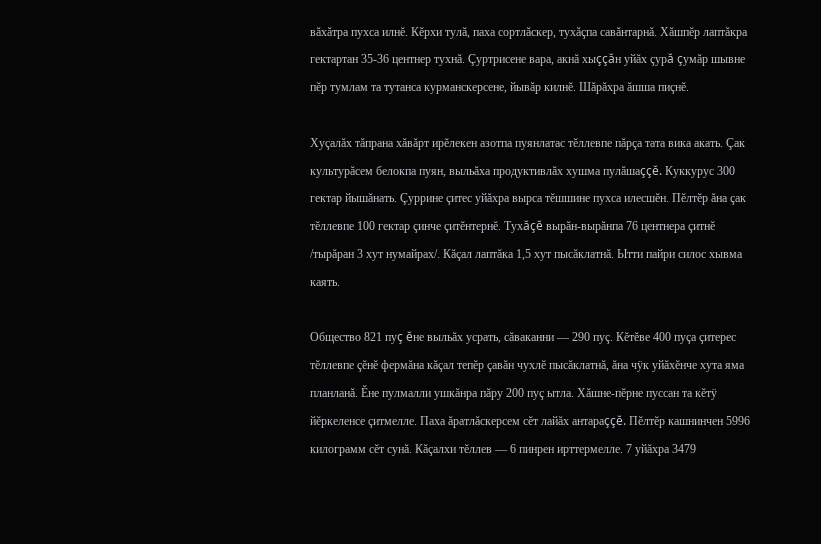вăхăтра пухса илнĕ. Кĕрхи тулă, паха сортлăскер, тухăçпа савăнтарнă. Хăшпĕр лаптăкра гектартан 35-36 центнер тухнă. Çуртрисене вара, акнă хыççăн уйăх çурă çумăр шывне пĕр тумлам та тутанса курманскерсене, йывăр килнĕ. Шăрăхра ăшша пиçнĕ.

Хуçалăх тăпрана хăвăрт ирĕлекен азотпа пуянлатас тĕллевпе пăрçа тата вика акать. Çак культурăсем белокпа пуян, выльăха продуктивлăх хушма пулăшаççĕ. Куккурус 300 гектар йышăнать. Çуррине çитес уйăхра вырса тĕшшине пухса илесшĕн. Пĕлтĕр ăна çак тĕллевпе 100 гектар çинче çитĕнтернĕ. Тухăçĕ вырăн-вырăнпа 76 центнера çитнĕ /тырăран 3 хут нумайрах/. Кăçал лаптăка 1,5 хут пысăклатнă. Ытти пайри силос хывма каять.

Общество 821 пуç ĕне выльăх усрать, сăваканни — 290 пуç. Кĕтĕве 400 пуçа çитерес тĕллевпе çĕнĕ фермăна кăçал тепĕр çавăн чухлĕ пысăклатнă, ăна чÿк уйăхĕнче хута яма планланă. Ĕне пулмалли ушкăнра пăру 200 пуç ытла. Хăшне-пĕрне пуссан та кĕтÿ йĕркеленсе çитмелле. Паха ăратлăскерсем сĕт лайăх антараççĕ. Пĕлтĕр кашнинчен 5996 килограмм сĕт сунă. Кăçалхи тĕллев — 6 пинрен ирттермелле. 7 уйăхра 3479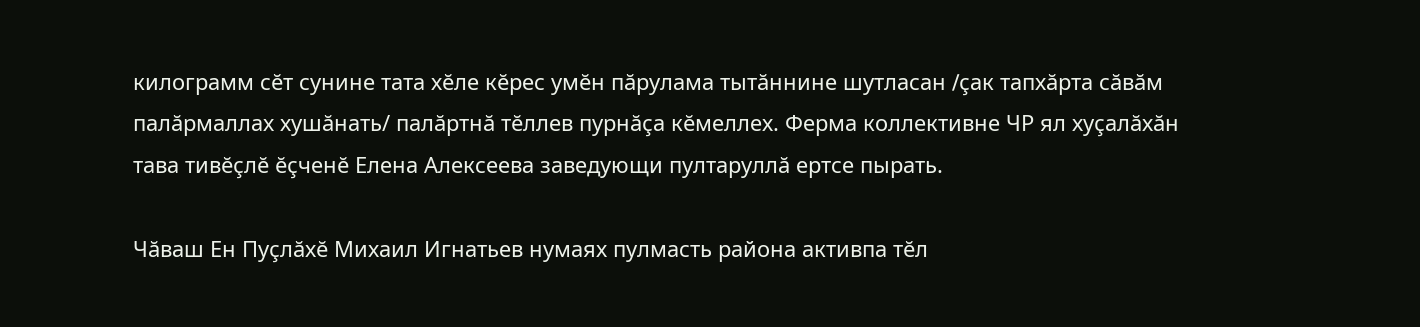килограмм сĕт сунине тата хĕле кĕрес умĕн пăрулама тытăннине шутласан /çак тапхăрта сăвăм палăрмаллах хушăнать/ палăртнă тĕллев пурнăçа кĕмеллех. Ферма коллективне ЧР ял хуçалăхăн тава тивĕçлĕ ĕçченĕ Елена Алексеева заведующи пултаруллă ертсе пырать.

Чăваш Ен Пуçлăхĕ Михаил Игнатьев нумаях пулмасть района активпа тĕл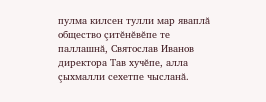пулма килсен тулли мар яваплă общество çитĕнĕвĕпе те паллашнă, Святослав Иванов директора Тав хучĕпе, алла çыхмалли сехетпе чысланă.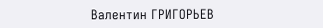Валентин ГРИГОРЬЕВ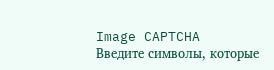Image CAPTCHA
Введите символы, которые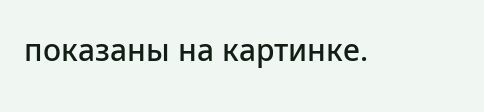показаны на картинке.